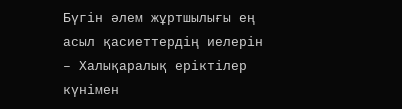Бүгін әлем жұртшылығы ең асыл қасиеттердің иелерін – Халықаралық еріктілер күнімен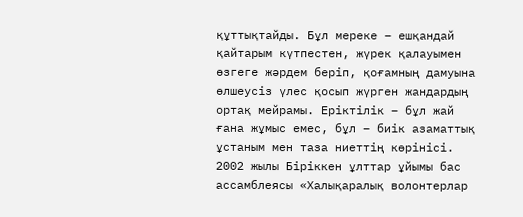құттықтайды. Бұл мереке – ешқандай қайтарым күтпестен, жүрек қалауымен өзгеге жәрдем беріп, қоғамның дамуына өлшеусіз үлес қосып жүрген жандардың ортақ мейрамы. Еріктілік – бұл жай ғана жұмыс емес, бұл – биік азаматтық ұстаным мен таза ниеттің көрінісі.
2002 жылы Біріккен ұлттар ұйымы бас ассамблеясы «Халықаралық волонтерлар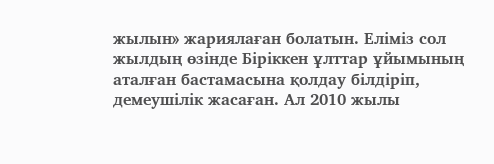жылын» жариялаған болатын. Еліміз сол жылдың өзінде Біріккен ұлттар ұйымының аталған бастамасына қолдау білдіріп, демеушілік жасаған. Ал 2010 жылы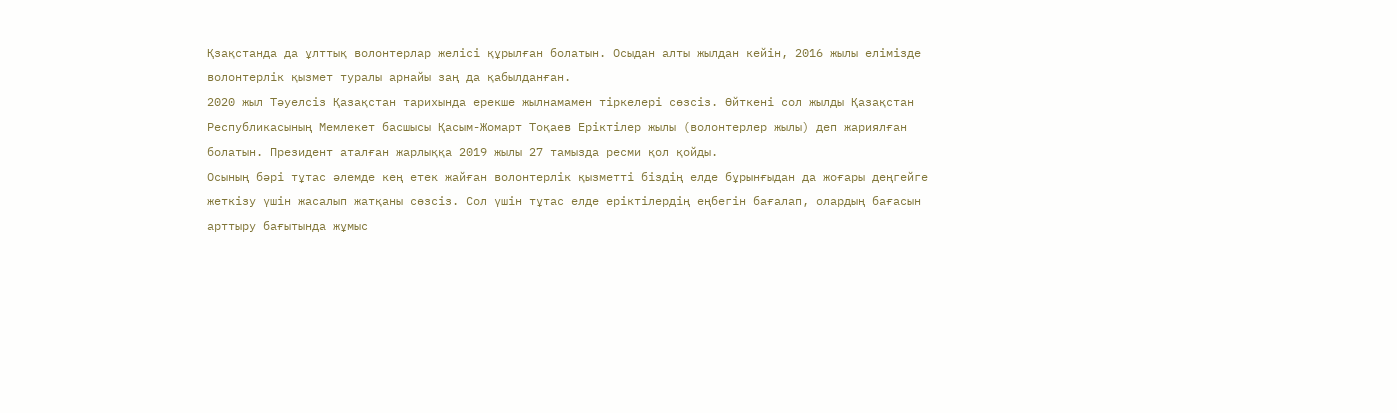Қзақстанда да ұлттық волонтерлар желісі құрылған болатын. Осыдан алты жылдан кейін, 2016 жылы елімізде волонтерлік қызмет туралы арнайы заң да қабылданған.
2020 жыл Тәуелсіз Қазақстан тарихында ерекше жылнамамен тіркелері сөзсіз. Өйткені сол жылды Қазақстан Республикасының Мемлекет басшысы Қасым-Жомарт Тоқаев Еріктілер жылы (волонтерлер жылы) деп жариялған болатын. Президент аталған жарлыққа 2019 жылы 27 тамызда ресми қол қойды.
Осының бәрі тұтас әлемде кең етек жайған волонтерлік қызметті біздің елде бұрынғыдан да жоғары деңгейге жеткізу үшін жасалып жатқаны сөзсіз. Сол үшін тұтас елде еріктілердің еңбегін бағалап, олардың бағасын арттыру бағытында жұмыс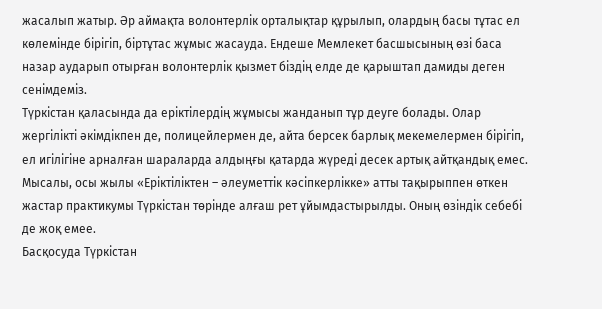жасалып жатыр. Әр аймақта волонтерлік орталықтар құрылып, олардың басы тұтас ел көлемінде бірігіп, біртұтас жұмыс жасауда. Ендеше Мемлекет басшысының өзі баса назар аударып отырған волонтерлік қызмет біздің елде де қарыштап дамиды деген сенімдеміз.
Түркістан қаласында да еріктілердің жұмысы жанданып тұр деуге болады. Олар жергілікті әкімдікпен де, полицейлермен де, айта берсек барлық мекемелермен бірігіп, ел игілігіне арналған шараларда алдыңғы қатарда жүреді десек артық айтқандық емес. Мысалы, осы жылы «Еріктіліктен – әлеуметтік кәсіпкерлікке» атты тақырыппен өткен жастар практикумы Түркістан төрінде алғаш рет ұйымдастырылды. Оның өзіндік себебі де жоқ емее.
Басқосуда Түркістан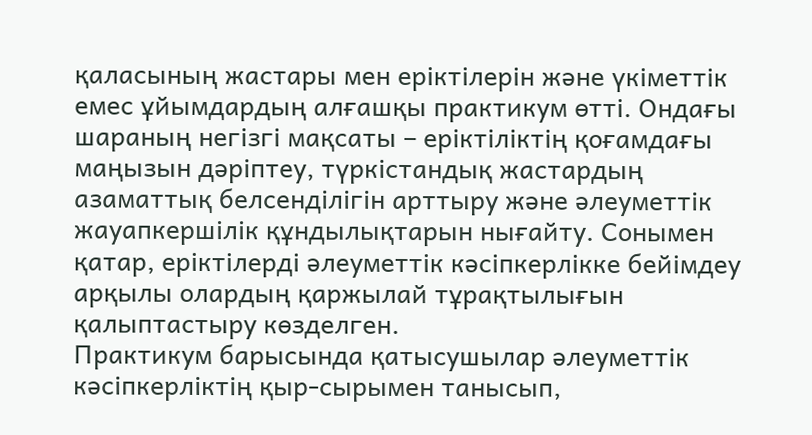қаласының жастары мен еріктілерін және үкіметтік емес ұйымдардың алғашқы практикум өтті. Ондағы шараның негізгі мақсаты – еріктіліктің қоғамдағы маңызын дәріптеу, түркістандық жастардың азаматтық белсенділігін арттыру және әлеуметтік жауапкершілік құндылықтарын нығайту. Сонымен қатар, еріктілерді әлеуметтік кәсіпкерлікке бейімдеу арқылы олардың қаржылай тұрақтылығын қалыптастыру көзделген.
Практикум барысында қатысушылар әлеуметтік кәсіпкерліктің қыр-сырымен танысып,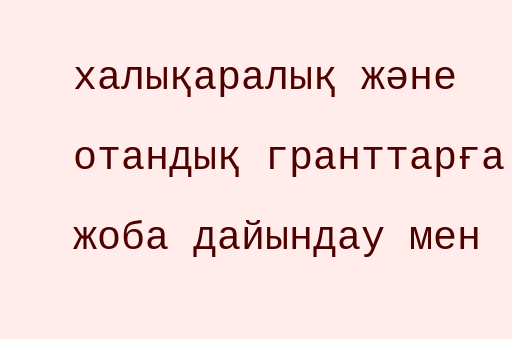халықаралық және отандық гранттарға жоба дайындау мен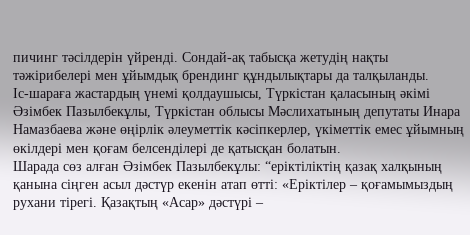пичинг тәсілдерін үйренді. Сондай-ақ табысқа жетудің нақты тәжірибелері мен ұйымдық брендинг құндылықтары да талқыланды.
Іс-шараға жастардың үнемі қолдаушысы, Түркістан қаласының әкімі Әзімбек Пазылбекұлы, Түркістан облысы Мәслихатының депутаты Инара Намазбаева және өңірлік әлеуметтік кәсіпкерлер, үкіметтік емес ұйымның өкілдері мен қоғам белсенділері де қатысқан болатын.
Шарада сөз алған Әзімбек Пазылбекұлы: “еріктіліктің қазақ халқының қанына сіңген асыл дәстүр екенін атап өтті: «Еріктілер – қоғамымыздың рухани тірегі. Қазақтың «Асар» дәстүрі –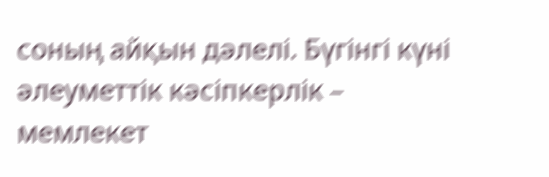соның айқын дәлелі. Бүгінгі күні әлеуметтік кәсіпкерлік – мемлекет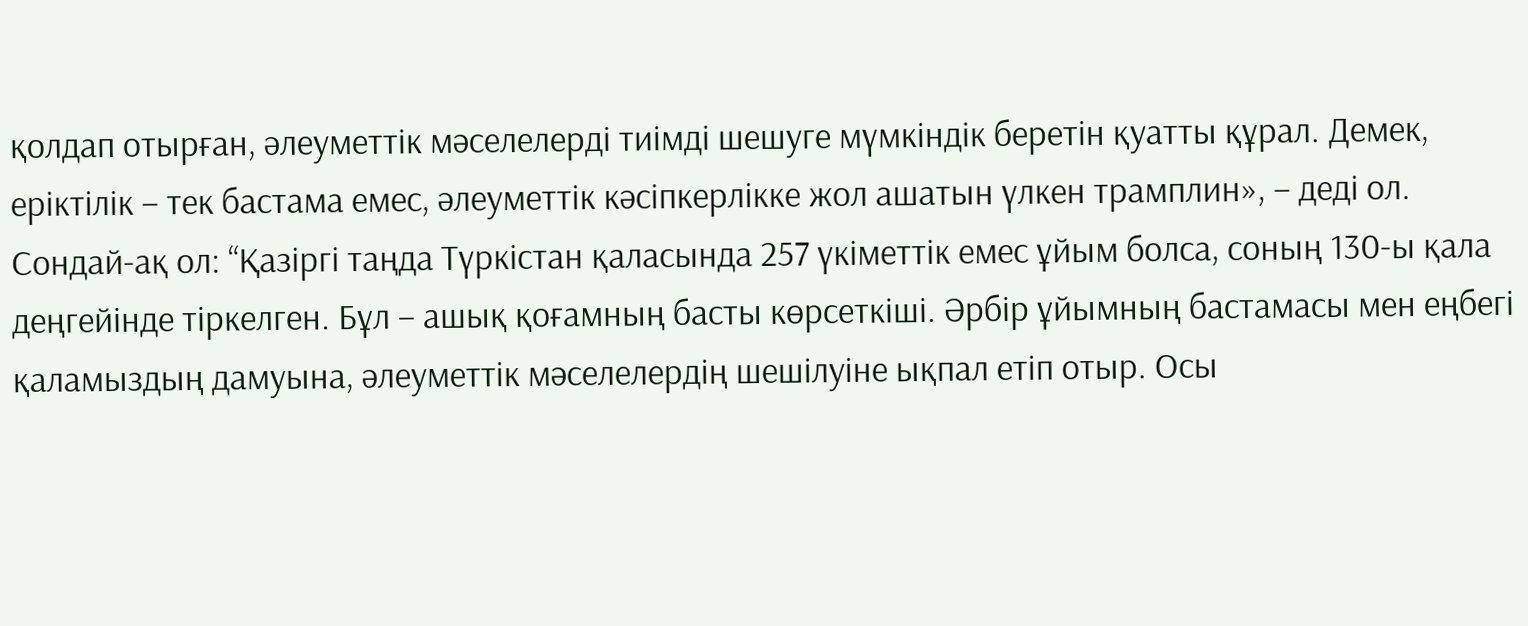қолдап отырған, әлеуметтік мәселелерді тиімді шешуге мүмкіндік беретін қуатты құрал. Демек, еріктілік – тек бастама емес, әлеуметтік кәсіпкерлікке жол ашатын үлкен трамплин», – деді ол. Сондай-ақ ол: “Қазіргі таңда Түркістан қаласында 257 үкіметтік емес ұйым болса, соның 130-ы қала деңгейінде тіркелген. Бұл – ашық қоғамның басты көрсеткіші. Әрбір ұйымның бастамасы мен еңбегі қаламыздың дамуына, әлеуметтік мәселелердің шешілуіне ықпал етіп отыр. Осы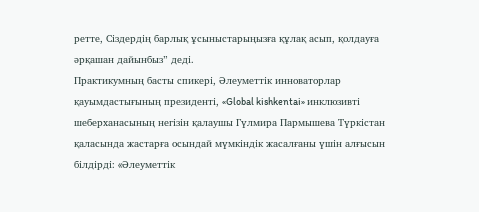ретте, Сіздердің барлық ұсыныстарыңызға құлақ асып, қолдауға әрқашан дайынбыз” деді.
Практикумның басты спикері, Әлеуметтік инноваторлар қауымдастығының президенті, «Global kishkentai» инклюзивті шеберханасының негізін қалаушы Гүлмира Пармышева Түркістан қаласында жастарға осындай мүмкіндік жасалғаны үшін алғысын білдірді: «Әлеуметтік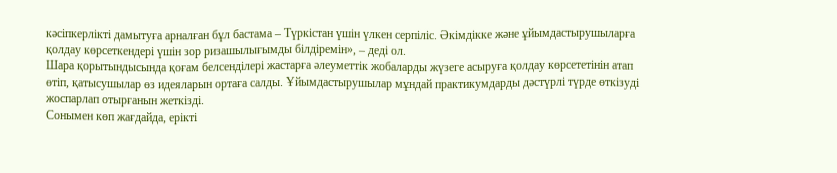кәсіпкерлікті дамытуға арналған бұл бастама – Түркістан үшін үлкен серпіліс. Әкімдікке және ұйымдастырушыларға қолдау көрсеткендері үшін зор ризашылығымды білдіремін», – деді ол.
Шара қорытындысында қоғам белсенділері жастарға әлеуметтік жобаларды жүзеге асыруға қолдау көрсететінін атап өтіп, қатысушылар өз идеяларын ортаға салды. Ұйымдастырушылар мұндай практикумдарды дәстүрлі түрде өткізуді жоспарлап отырғанын жеткізді.
Сонымен көп жағдайда, ерікті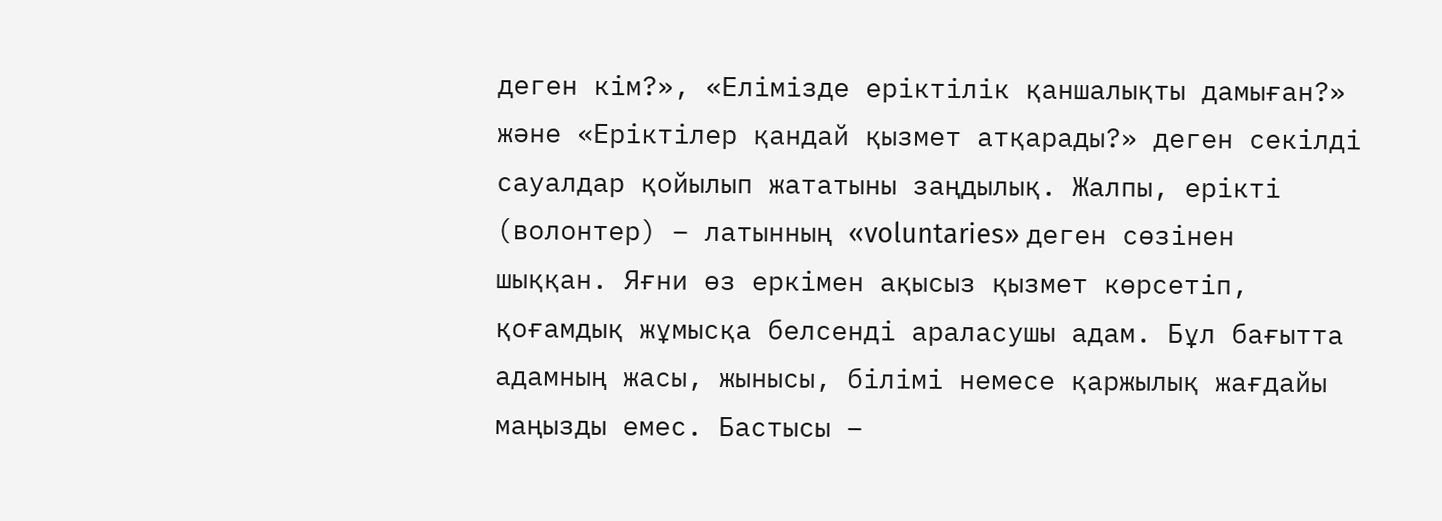деген кім?», «Елімізде еріктілік қаншалықты дамыған?» және «Еріктілер қандай қызмет атқарады?» деген секілді сауалдар қойылып жататыны заңдылық. Жалпы, ерікті (волонтер) – латынның «voluntaries» деген сөзінен шыққан. Яғни өз еркімен ақысыз қызмет көрсетіп, қоғамдық жұмысқа белсенді араласушы адам. Бұл бағытта адамның жасы, жынысы, білімі немесе қаржылық жағдайы маңызды емес. Бастысы –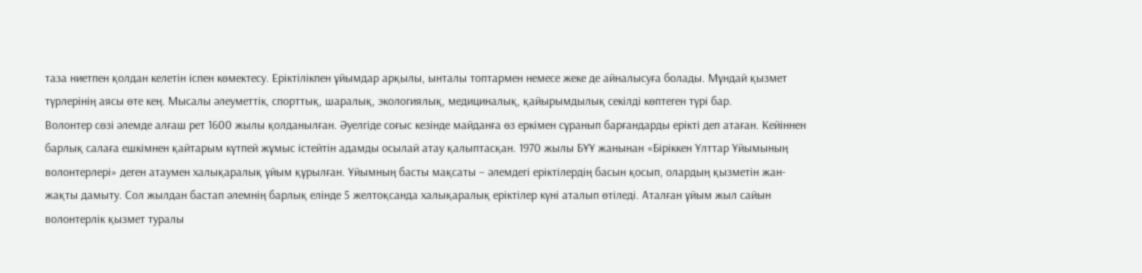таза ниетпен қолдан келетін іспен көмектесу. Еріктілікпен ұйымдар арқылы, ынталы топтармен немесе жеке де айналысуға болады. Мұндай қызмет түрлерінің аясы өте кең. Мысалы әлеуметтік, спорттық, шаралық, экологиялық, медициналық, қайырымдылық секілді көптеген түрі бар.
Волонтер сөзі әлемде алғаш рет 1600 жылы қолданылған. Әуелгіде соғыс кезінде майданға өз еркімен сұранып барғандарды ерікті деп атаған. Кейіннен барлық салаға ешкімнен қайтарым күтпей жұмыс істейтін адамды осылай атау қалыптасқан. 1970 жылы БҰҰ жанынан «Біріккен Ұлттар Ұйымының волонтерлері» деген атаумен халықаралық ұйым құрылған. Ұйымның басты мақсаты – әлемдегі еріктілердің басын қосып, олардың қызметін жан-жақты дамыту. Сол жылдан бастап әлемнің барлық елінде 5 желтоқсанда халықаралық еріктілер күні аталып өтіледі. Аталған ұйым жыл сайын волонтерлік қызмет туралы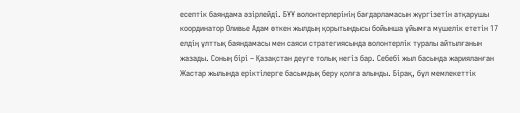есептік баяндама әзірлейді. БҰҰ волонтерлерінің бағдарламасын жүргізетін атқарушы координатор Оливье Адам өткен жылдың қорытындысы бойынша ұйымға мүшелік ететін 17 елдің ұлттық баяндамасы мен саяси стратегиясында волонтерлік туралы айтылғанын жазады. Соның бірі – Қазақстан деуге толық негіз бар. Себебі жыл басында жарияланған Жастар жылында еріктілерге басымдық беру қолға алынды. Бірақ, бұл мемлекеттік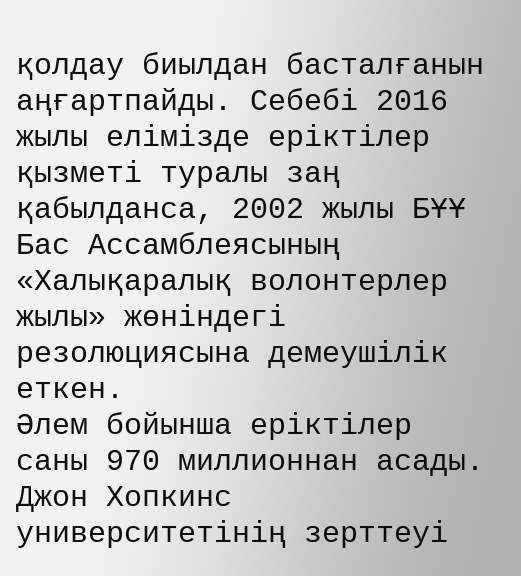қолдау биылдан басталғанын аңғартпайды. Себебі 2016 жылы елімізде еріктілер қызметі туралы заң қабылданса, 2002 жылы БҰҰ Бас Ассамблеясының «Халықаралық волонтерлер жылы» жөніндегі резолюциясына демеушілік еткен.
Әлем бойынша еріктілер саны 970 миллионнан асады. Джон Хопкинс университетінің зерттеуі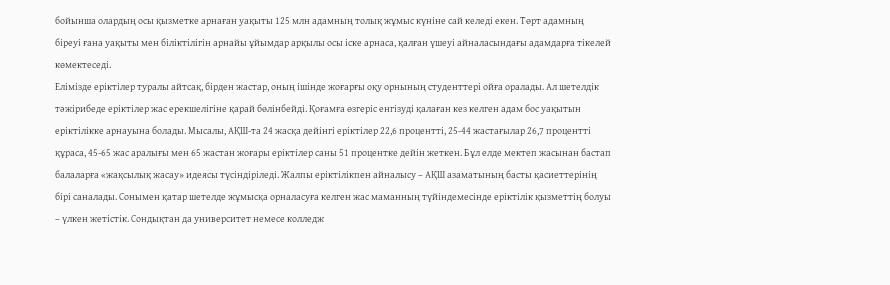бойынша олардың осы қызметке арнаған уақыты 125 млн адамның толық жұмыс күніне сай келеді екен. Төрт адамның біреуі ғана уақыты мен біліктілігін арнайы ұйымдар арқылы осы іске арнаса, қалған үшеуі айналасындағы адамдарға тікелей көмектеседі.
Елімізде еріктілер туралы айтсақ, бірден жастар, оның ішінде жоғарғы оқу орнының студенттері ойға оралады. Ал шетелдік тәжірибеде еріктілер жас ерекшелігіне қарай бөлінбейді. Қоғамға өзгеріс енгізуді қалаған кез келген адам бос уақытын еріктілікке арнауына болады. Мысалы, АҚШ-та 24 жасқа дейінгі еріктілер 22,6 процентті, 25-44 жастағылар 26,7 процентті құраса, 45-65 жас аралығы мен 65 жастан жоғары еріктілер саны 51 процентке дейін жеткен. Бұл елде мектеп жасынан бастап балаларға «жақсылық жасау» идеясы түсіндіріледі. Жалпы еріктілікпен айналысу – АҚШ азаматының басты қасиеттерінің бірі саналады. Сонымен қатар шетелде жұмысқа орналасуға келген жас маманның түйіндемесінде еріктілік қызметтің болуы – үлкен жетістік. Сондықтан да университет немесе колледж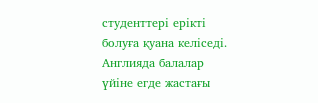студенттері ерікті болуға қуана келіседі. Англияда балалар үйіне егде жастағы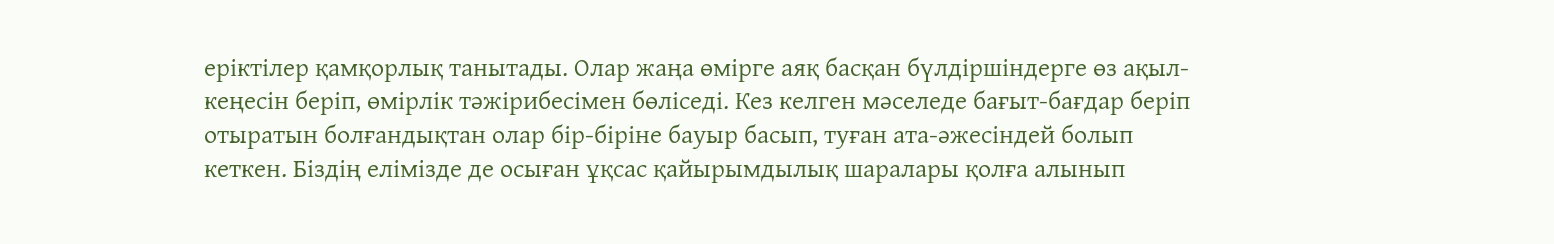еріктілер қамқорлық танытады. Олар жаңа өмірге аяқ басқан бүлдіршіндерге өз ақыл-кеңесін беріп, өмірлік тәжірибесімен бөліседі. Кез келген мәселеде бағыт-бағдар беріп отыратын болғандықтан олар бір-біріне бауыр басып, туған ата-әжесіндей болып кеткен. Біздің елімізде де осыған ұқсас қайырымдылық шаралары қолға алынып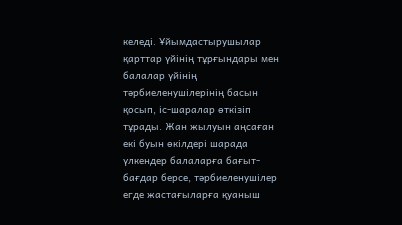келеді. Ұйымдастырушылар қарттар үйінің тұрғындары мен балалар үйінің тәрбиеленушілерінің басын қосып, іс-шаралар өткізіп тұрады. Жан жылуын аңсаған екі буын өкілдері шарада үлкендер балаларға бағыт-бағдар берсе, тәрбиеленушілер егде жастағыларға қуаныш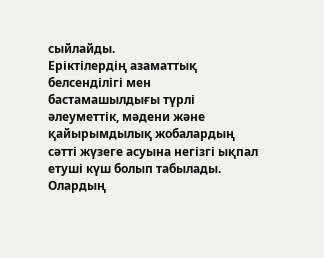сыйлайды.
Еріктілердің азаматтық белсенділігі мен бастамашылдығы түрлі әлеуметтік, мәдени және қайырымдылық жобалардың сәтті жүзеге асуына негізгі ықпал етуші күш болып табылады. Олардың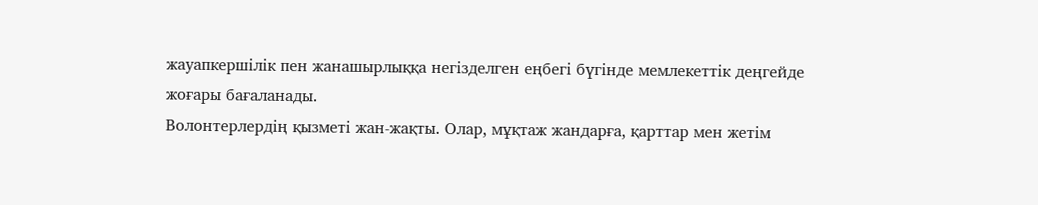жауапкершілік пен жанашырлыққа негізделген еңбегі бүгінде мемлекеттік деңгейде жоғары бағаланады.
Волонтерлердің қызметі жан-жақты. Олар, мұқтаж жандарға, қарттар мен жетім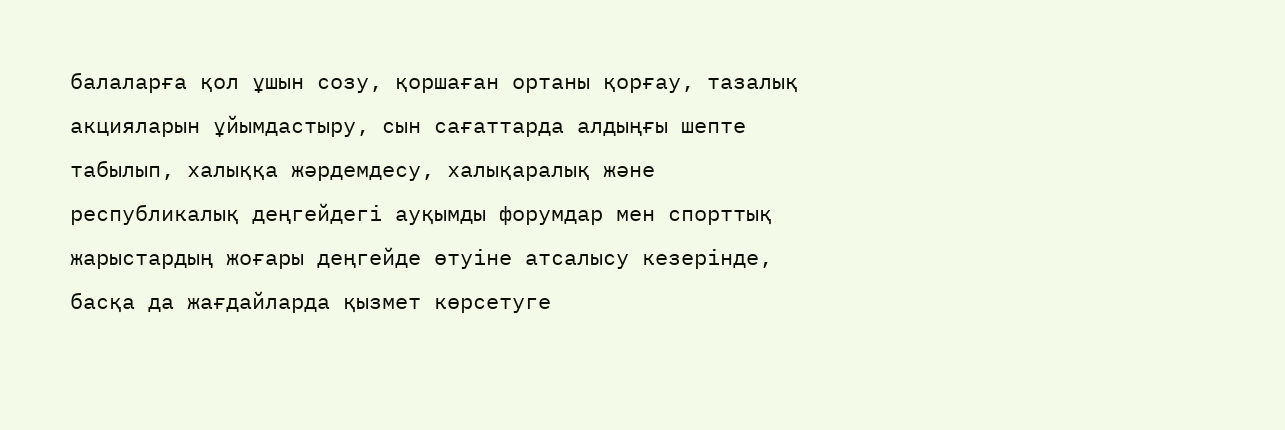балаларға қол ұшын созу, қоршаған ортаны қорғау, тазалық акцияларын ұйымдастыру, сын сағаттарда алдыңғы шепте табылып, халыққа жәрдемдесу, халықаралық және республикалық деңгейдегі ауқымды форумдар мен спорттық жарыстардың жоғары деңгейде өтуіне атсалысу кезерінде, басқа да жағдайларда қызмет көрсетуге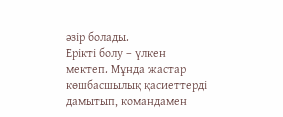әзір болады.
Ерікті болу – үлкен мектеп. Мұнда жастар көшбасшылық қасиеттерді дамытып, командамен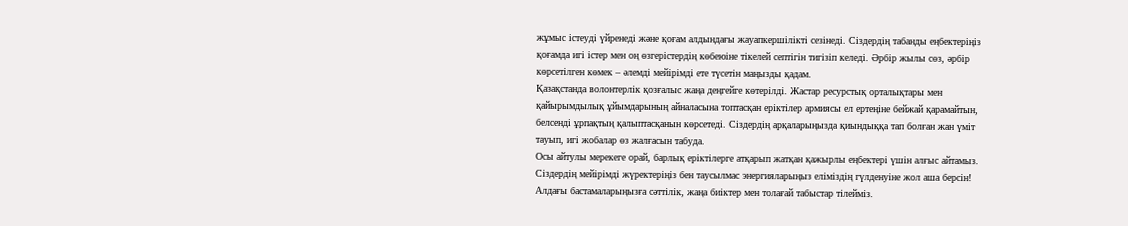жұмыс істеуді үйренеді және қоғам алдындағы жауапкершілікті сезінеді. Сіздердің табанды еңбектеріңіз қоғамда игі істер мен оң өзгерістердің көбеюіне тікелей септігін тигізіп келеді. Әрбір жылы сөз, әрбір көрсетілген көмек – әлемді мейірімді ете түсетін маңызды қадам.
Қазақстанда волонтерлік қозғалыс жаңа деңгейге көтерілді. Жастар ресурстық орталықтары мен қайырымдылық ұйымдарының айналасына топтасқан еріктілер армиясы ел ертеңіне бейжай қарамайтын, белсенді ұрпақтың қалыптасқанын көрсетеді. Сіздердің арқаларыңызда қиындыққа тап болған жан үміт тауып, игі жобалар өз жалғасын табуда.
Осы айтулы мерекеге орай, барлық еріктілерге атқарып жатқан қажырлы еңбектері үшін алғыс айтамыз. Сіздердің мейірімді жүректеріңіз бен таусылмас энергияларыңыз еліміздің гүлденуіне жол аша берсін! Алдағы бастамаларыңызға сәттілік, жаңа биіктер мен толағай табыстар тілейміз.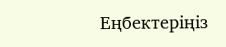Еңбектеріңіз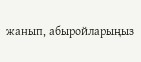жанып, абыройларыңыз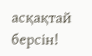асқақтай берсін!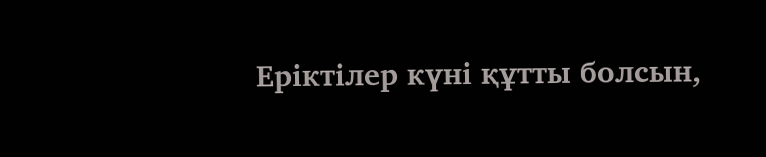Еріктілер күні құтты болсын,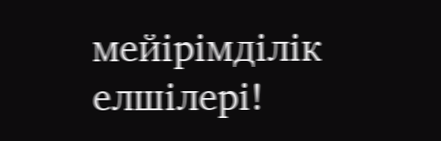мейірімділік елшілері!